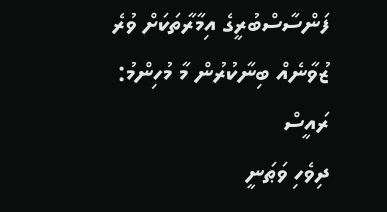ފަންސާސްބުރީގެ އިމާރާތަކަށް ވުރެ ޒުވާނެއް ބިނާކުރުން މާ މުހިންމު: ރައީސް
ދިވެހި ވަޠަނީ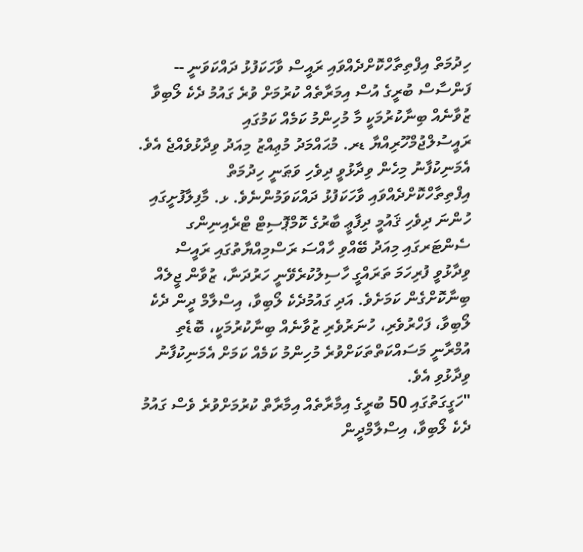ހިދުމަތް އިފްތިތާހްކޮށްދެއްވައި ރައީސް ވާހަކަފުޅު ދައްކަވަނީ --
ފަންސާސް ބުރީގެ އުސް އިމަރާތެއް ކުރުމަށް ވުރެ ގައުމު ދެކެ ލޯބިވާ ޒުވާނެއް ބިނާކުރުމަކީ މާ މުހިންމު ކަމެއް ކަމުގައި ރައީސުލްޖުމްހޫރިއްޔާ ޑރ. މުޙައްމަދު މުޢިއްޒު މިއަދު ވިދާޅުވެއްޖެ އެވެ.
އެމަނިކުފާނު މިހެން ވިދާޅުވީ ދިވެހި ވަޠަނީ ހިދުމަތް އިފްތިތާހްކޮށްދެއްވައި ވާހަކަފުޅު ދައްކަވަމުންނެވެ. ޅ. މާފިލާފުށީގައި ހުންނަ ދިވެހި ޤައުމީ ދިފާޢީ ބާރުގެ ކޮމްޕޮސިޓް ޓްރެއިނިންގ ސެންޓަރގައި މިއަދު ބޭއްވި ހާއްސަ ރަސްމިއްޔާތުގައި ރައީސް ވިދާޅުވީ ފުރިހަމަ ތަރައްގީ ހާސިލުކުރެވޭނީ ހަރުދަނާ، ޒުވާން ޖީލެއް ބިނާކޮށްގެން ކަމަށެވެ. އަދި ގައުމުދެކެ ލޯބިވާ، އިސްލާމް ދީން ދެކެ ލޯބިވާ، ފަހްރުވެރި، ހުނަރުވެރި ޒުވާނެއް ބިނާކުރުމަކީ، ބޮޑެތި އުމްރާނީ މަސައްކަތްތަކަށްވުރެ މުހިންމު ކަމެއް ކަމަށް އެމަނިކުފާނު ވިދާޅުވި އެވެ.
"ހަގީގަތުގައި 50 ބުރީގެ އިމާރާތެއް އިމާރާތް ކުރުމަށްވުރެ ވެސް ގައުމު ދެކެ ލޯބިވާ، އިސްލާމްދީން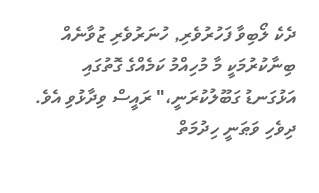ދެކެ ލޯބިވާ ފަހުރުވެރި, ހުނަރުވެރި ޒުވާނެއް ބިނާކުރުމަކީ މާ މުހިއްމު ކަމެއްގެ ގޮތުގައި އަޅުގަނޑު ގަބޫލުކުރަނީ،" ރައީސް ވިދާޅުވި އެވެ.
ދިވެހި ވަޠަނީ ހިދުމަތް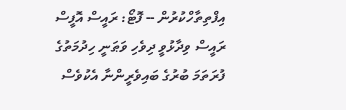އިފްތިތާހްކުރުން -- ފޮޓޯ: ރައީސް އޮފީސް
ރައީސް ވިދާޅުވީ ދިވެހި ވަޠަނީ ހިދުމަތުގެ ފުރަތަމަ ބުރުގެ ބައިވެރީންނާ އެކުވެސް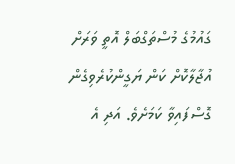ގައުމުގެ މުސްތަގްބަލް އޮތީ ވަރަށް އުޖާލާކޮށް ކަން ޔަގީންކުރެވިގެން ގޮސްފައިވާ ކަމަށެވެ. އަދި އެ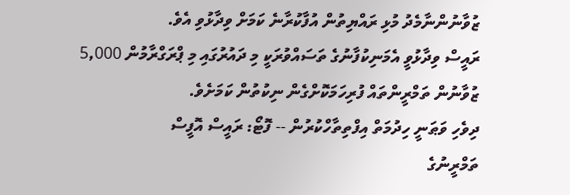ޒުވާނުންނާމެދު މުޅި ރައްޔިތުން އުފާކުރާނެ ކަމަށް ވިދާޅުވި އެވެ.
ރައީސް ވިދާޅުވީ އެމަނިކުފާނުގެ ތަސައްވުރަކީ މި ދައުރުގައި މި ޕްރަގްރާމުން 5,000 ޒުވާނުން ތަމްރީންތައް ފުރިހަމަކޮށްގެން ނިކުތުން ކަމަށެވެ.
ދިވެހި ވަޠަނީ ހިދުމަތް އިފްތިތާހްކުރުން -- ފޮޓޯ: ރައީސް އޮފީސް
ތަމްރީނުގެ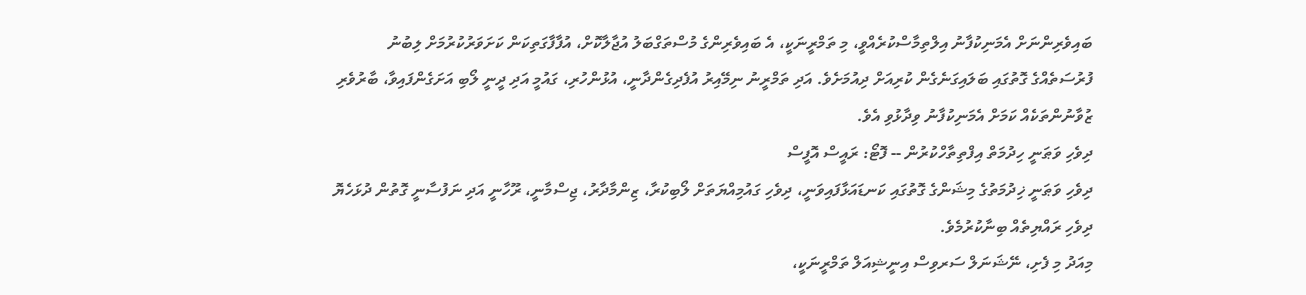ބައިވެރިންނަށް އެމަނިކުފާނު އިލްތިމާސްކުރެއްވީ، މި ތަމްރީނަކީ، އެ ބައިވެރިންގެ މުސްތަގްބަލު އުޖާލާކޮށް، އުފާފާގަތިކަން ކަށަވަރުކުރުމަށް ލިބުނު ފުރުސަތެއްގެ ގޮތުގައި ބަލައިގަނެގެން ކުރިއަށް ދިއުމަށެވެ. އަދި ތަމްރީނު ނިމޭއިރު އުފެދިގެންދާނީ، އުޅުންހުރި، ގައުމީ އަދި ދީނީ ލޯބި އަށަގެންފައިވާ، ބާރުވެރި ޒުވާނުންތަކެއް ކަމަށް އެމަނިކުފާނު ވިދާޅުވި އެވެ.
ދިވެހި ވަޠަނީ ހިދުމަތް އިފްތިތާހްކުރުން -- ފޮޓޯ: ރައީސް އޮފީސް
ދިވެހި ވަޠަނީ ޚިދުމަތުގެ މިޝަންގެ ގޮތުގައި ކަނޑައަޅާފައިވަނީ، ދިވެހި ގައުމިއްޔަތަށް ލޯބިކުރާ، ޒިންމާދާރު، ޖިސްމާނީ، ރޫހާނީ އަދި ނަފުސާނީ ގޮތުން ދުޅަހެޔޮ ދިވެހި ރައްޔިތެއް ބިނާކުރުމެވެ.
މިއަދު މި ފެށި، ނޭޝަނަލް ސަރވިސް އިނީޝިއަލް ތަމްރީނަކީ،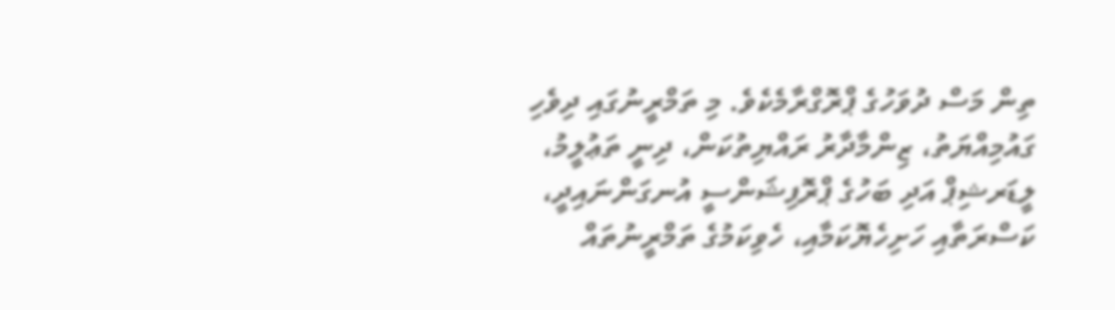ތިން މަސް ދުވަހުގެ ޕްރޮގްރާމެކެވެ. މި ތަމްރީނުގައި ދިވެހި ގައުމިއްޔަތު، ޒިންމާދާރު ރައްޔިތުކަން، ދިނީ ތަޢުލީމު، ލީޑަރޝިޕް އަދި ބަހުގެ ޕްރޮފިޝަންސީ އުނގަންނައިދީ، ކަސްރަތާއި ހަށިހެޔޮކަމާއި، ހެވިކަމުގެ ތަމްރީނުތައް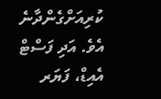ކުރިއަށްގެންދާނެ އެވެ. އަދި ފަސްޓް އެއިޑް، ފަޔަރ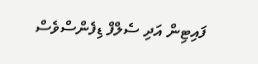ފައިޓިން އަދި ސެލްފް ޑިފެންސްވެސް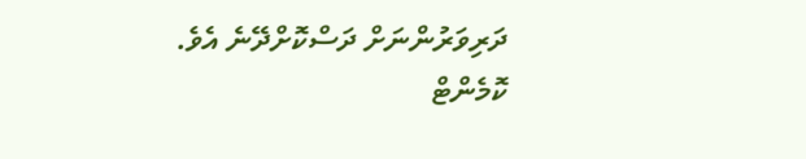ދަރިވަރުންނަށް ދަސްކޮށްދޭނެ އެވެ.
ކޮމެންޓް